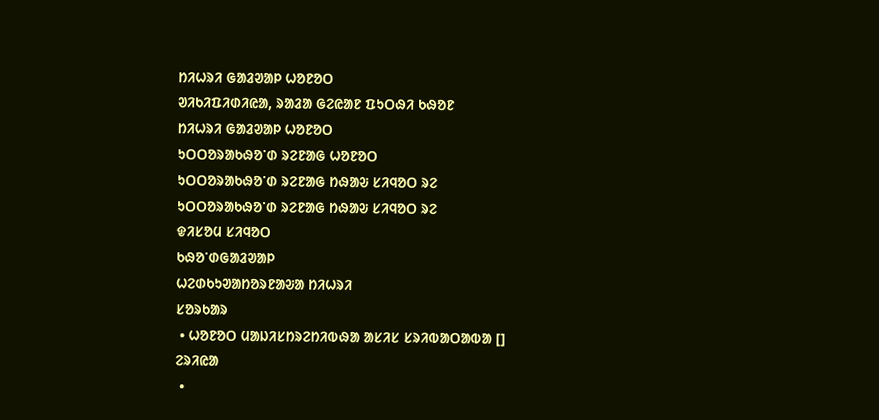ᱴᱤᱦᱨᱤ ᱜᱟᱲᱣᱟᱞ ᱦᱚᱱᱚᱛ
ᱣᱤᱠᱤᱯᱤᱰᱤᱭᱟ, ᱨᱟᱲᱟ ᱜᱮᱭᱟᱱ ᱯᱩᱛᱷᱤ ᱠᱷᱚᱱ
ᱴᱤᱦᱨᱤ ᱜᱟᱲᱣᱟᱞ ᱦᱚᱱᱚᱛ
ᱩᱛᱛᱚᱨᱟᱠᱷᱚᱸᱰ ᱨᱮᱱᱟᱜ ᱦᱚᱱᱚᱛ
ᱩᱛᱛᱚᱨᱟᱠᱷᱚᱸᱰ ᱨᱮᱱᱟᱜ ᱴᱷᱟᱶ ᱥᱤᱧᱚᱛ ᱨᱮ
ᱩᱛᱛᱚᱨᱟᱠᱷᱚᱸᱰ ᱨᱮᱱᱟᱜ ᱴᱷᱟᱶ ᱥᱤᱧᱚᱛ ᱨᱮ
ᱫᱤᱥᱚᱢ ᱥᱤᱧᱚᱛ
ᱠᱷᱚᱸᱰᱜᱟᱲᱣᱟᱞ
ᱦᱮᱰᱠᱩᱣᱟᱴᱚᱨᱱᱟᱶᱟ ᱴᱤᱦᱨᱤ
ᱥᱚᱨᱠᱟᱨ
 • ᱦᱚᱱᱚᱛ ᱢᱟᱡᱤᱥᱴᱨᱮᱴᱤᱵᱷᱟ ᱟᱥᱤᱥ ᱥᱨᱤᱵᱟᱛᱟᱵᱟ []
ᱮᱨᱤᱭᱟ
 •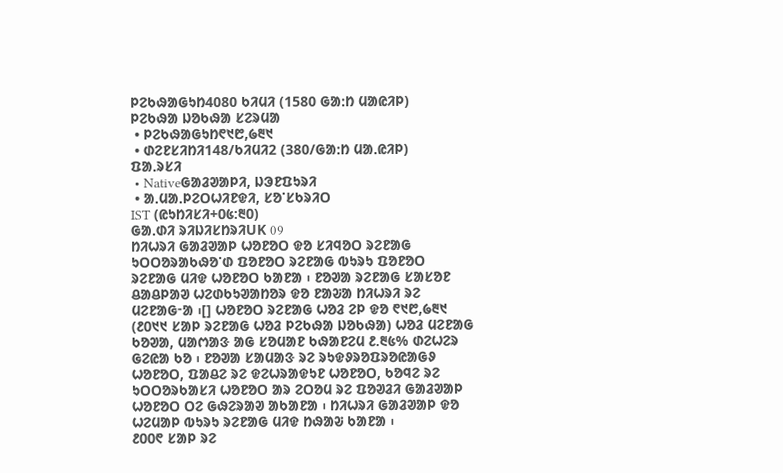ᱞᱮᱠᱷᱟᱜᱩᱴ4080 ᱠᱤᱢᱤ (1580 ᱜᱟᱺᱴ ᱢᱟᱭᱤᱞ)
ᱞᱮᱠᱷᱟ ᱡᱚᱠᱷᱟ ᱥᱮᱨᱢᱟ
 • ᱞᱮᱠᱷᱟᱜᱩᱴ᱖᱑᱘,᱙᱓᱑
 • ᱰᱮᱱᱥᱤᱴᱤ148/ᱠᱤᱢᱤ2 (380/ᱜᱟᱺᱴ ᱢᱟᱹᱭᱤᱞ)
ᱯᱟᱹᱨᱥᱤ
 • Nativeᱜᱟᱲᱣᱟᱞᱤ, ᱡᱳᱱᱯᱩᱨᱤ
 • ᱟᱹᱢᱟᱹᱞᱮᱛᱦᱤᱱᱫᱤ, ᱥᱚᱸᱥᱠᱨᱤᱛ
IST (ᱭᱩᱴᱤᱥᱤ+᱐᱕:᱓᱐)
ᱜᱟᱹᱰᱤ ᱨᱤᱡᱤᱥᱴᱨᱤUK 09
ᱴᱤᱦᱨᱤ ᱜᱟᱲᱣᱟᱞ ᱦᱚᱱᱚᱛ ᱫᱚ ᱥᱤᱧᱚᱛ ᱨᱮᱱᱟᱜ ᱩᱛᱛᱚᱨᱟᱠᱷᱚᱸᱰ ᱯᱚᱱᱚᱛ ᱨᱮᱱᱟᱜ ᱵᱩᱨᱩ ᱯᱚᱱᱚᱛ ᱨᱮᱱᱟᱜ ᱢᱤᱫ ᱦᱚᱱᱚᱛ ᱠᱟᱱᱟ ᱾ ᱱᱚᱣᱟ ᱨᱮᱱᱟᱜ ᱥᱟᱥᱚᱱ ᱪᱟᱪᱞᱟᱣ ᱦᱮᱰᱠᱩᱣᱟᱴᱚᱨ ᱫᱚ ᱱᱟᱶᱟ ᱴᱤᱦᱨᱤ ᱨᱮ ᱢᱮᱱᱟᱜᱼᱟ ᱾[] ᱦᱚᱱᱚᱛ ᱨᱮᱱᱟᱜ ᱦᱚᱲ ᱮᱞ ᱫᱚ ᱖᱑᱘,᱙᱓᱑ (᱒᱐᱑᱑ ᱥᱟᱞ ᱨᱮᱱᱟᱜ ᱦᱚᱲ ᱞᱮᱠᱷᱟ ᱡᱚᱠᱷᱟ) ᱦᱚᱲ ᱢᱮᱱᱟᱜ ᱠᱚᱣᱟ, ᱢᱟᱬᱟᱝ ᱟᱜ ᱥᱚᱢᱟᱱ ᱠᱷᱟᱱᱮᱢ ᱒.᱓᱕% ᱰᱮᱦᱮᱨ ᱜᱮᱭᱟ ᱠᱚ ᱾ ᱱᱚᱣᱟ ᱥᱟᱢᱟᱝ ᱨᱮ ᱨᱩᱫᱽᱨᱚᱯᱨᱚᱭᱟᱜᱽ ᱦᱚᱱᱚᱛ, ᱯᱟᱪᱮ ᱨᱮ ᱫᱮᱦᱨᱟᱫᱩᱱ ᱦᱚᱱᱚᱛ, ᱠᱚᱧᱮ ᱨᱮ ᱩᱛᱛᱚᱨᱠᱟᱥᱤ ᱦᱚᱱᱚᱛ ᱟᱨ ᱮᱛᱚᱢ ᱨᱮ ᱯᱚᱣᱲᱤ ᱜᱟᱲᱣᱟᱞ ᱦᱚᱱᱚᱛ ᱛᱮ ᱜᱷᱮᱨᱟᱣ ᱟᱠᱟᱱᱟ ᱾ ᱴᱤᱦᱨᱤ ᱜᱟᱲᱣᱟᱞ ᱫᱚ ᱦᱮᱢᱟᱞ ᱵᱩᱨᱩ ᱨᱮᱱᱟᱜ ᱢᱤᱫ ᱴᱷᱟᱶ ᱠᱟᱱᱟ ᱾
᱒᱐᱐᱖ ᱥᱟᱞ ᱨᱮ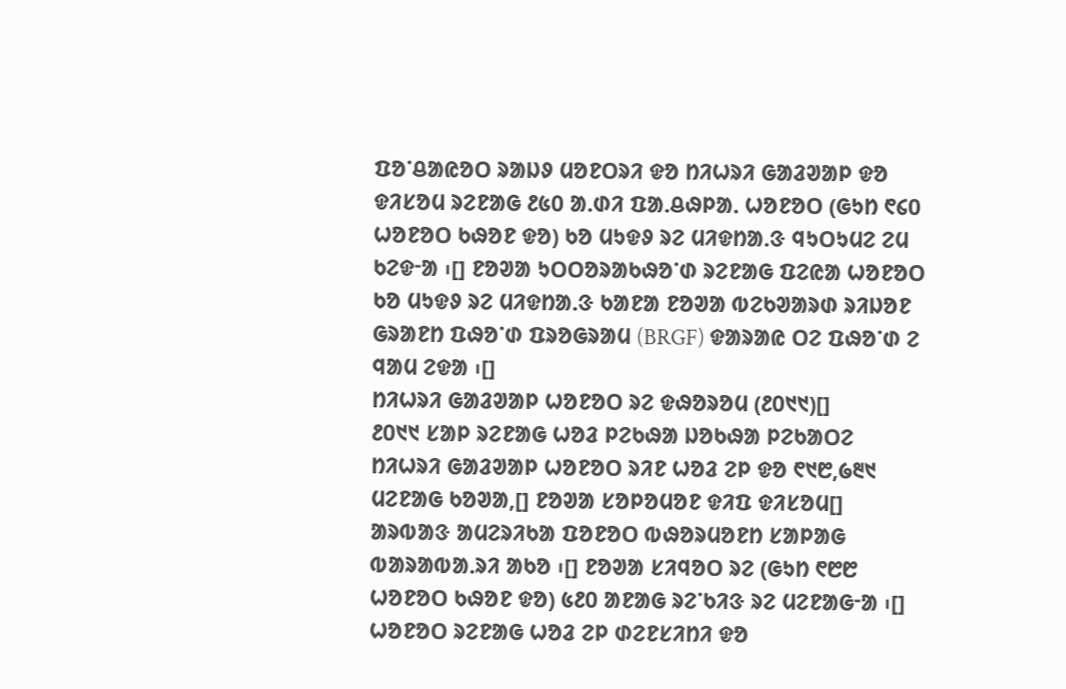ᱯᱚᱸᱪᱟᱭᱚᱛ ᱨᱟᱡᱽ ᱢᱚᱱᱛᱨᱤ ᱫᱚ ᱴᱤᱦᱨᱤ ᱜᱟᱲᱣᱟᱞ ᱫᱚ ᱫᱤᱥᱚᱢ ᱨᱮᱱᱟᱜ ᱒᱕᱐ ᱟᱹᱰᱤ ᱯᱟᱹᱪᱷᱞᱟᱹ ᱦᱚᱱᱚᱛ (ᱜᱩᱴ ᱖᱔᱐ ᱦᱚᱱᱚᱛ ᱠᱷᱚᱱ ᱫᱚ) ᱠᱚ ᱢᱩᱫᱽ ᱨᱮ ᱢᱤᱫᱴᱟᱹᱝ ᱧᱩᱛᱩᱢᱮ ᱮᱢ ᱠᱮᱫᱼᱟ ᱾[] ᱱᱚᱣᱟ ᱩᱛᱛᱚᱨᱟᱠᱷᱚᱸᱰ ᱨᱮᱱᱟᱜ ᱯᱮᱭᱟ ᱦᱚᱱᱚᱛ ᱠᱚ ᱢᱩᱫᱽ ᱨᱮ ᱢᱤᱫᱴᱟᱹᱝ ᱠᱟᱱᱟ ᱱᱚᱣᱟ ᱵᱮᱠᱣᱟᱨᱰ ᱨᱤᱡᱚᱱ ᱜᱨᱟᱱᱴ ᱯᱷᱚᱸᱰ ᱯᱨᱚᱜᱨᱟᱢ (BRGF) ᱫᱟᱨᱟᱭ ᱛᱮ ᱯᱷᱚᱸᱰ ᱮ ᱧᱟᱢ ᱮᱫᱟ ᱾[]
ᱴᱤᱦᱨᱤ ᱜᱟᱲᱣᱟᱞ ᱦᱚᱱᱚᱛ ᱨᱮ ᱫᱷᱚᱨᱚᱢ (᱒᱐᱑᱑)[]
᱒᱐᱑᱑ ᱥᱟᱞ ᱨᱮᱱᱟᱜ ᱦᱚᱲ ᱞᱮᱠᱷᱟ ᱡᱚᱠᱷᱟ ᱞᱮᱠᱟᱛᱮ ᱴᱤᱦᱨᱤ ᱜᱟᱲᱣᱟᱞ ᱦᱚᱱᱚᱛ ᱨᱤᱱ ᱦᱚᱲ ᱮᱞ ᱫᱚ ᱖᱑᱘,᱙᱓᱑ ᱢᱮᱱᱟᱜ ᱠᱚᱣᱟ,[] ᱱᱚᱣᱟ ᱥᱚᱞᱚᱢᱚᱱ ᱫᱤᱯ ᱫᱤᱥᱚᱢ[] ᱟᱨᱵᱟᱝ ᱟᱢᱮᱨᱤᱠᱟ ᱯᱚᱱᱚᱛ ᱵᱷᱚᱨᱢᱚᱱᱴ ᱥᱟᱞᱟᱜ ᱵᱟᱨᱟᱵᱟᱹᱨᱤ ᱟᱠᱚ ᱾[] ᱱᱚᱣᱟ ᱥᱤᱧᱚᱛ ᱨᱮ (ᱜᱩᱴ ᱖᱘᱘ ᱦᱚᱱᱚᱛ ᱠᱷᱚᱱ ᱫᱚ) ᱕᱒᱐ ᱟᱱᱟᱜ ᱨᱮᱸᱠᱤᱝ ᱨᱮ ᱢᱮᱱᱟᱜᱼᱟ ᱾[] ᱦᱚᱱᱚᱛ ᱨᱮᱱᱟᱜ ᱦᱚᱲ ᱮᱞ ᱰᱮᱱᱥᱤᱴᱤ ᱫᱚ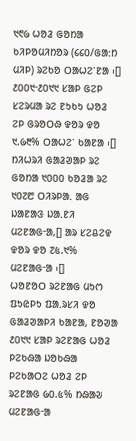᱑᱖᱙ ᱦᱚᱲ ᱜᱚᱴᱟ ᱠᱤᱞᱚᱢᱤᱴᱚᱨ (᱔᱔᱐/ᱜᱟᱺᱴ ᱢᱤᱞ) ᱨᱮᱠᱚ ᱛᱟᱦᱮᱸᱱᱟ ᱾[] ᱒᱐᱐᱑ᱼ᱒᱐᱑᱑ ᱥᱟᱞ ᱜᱮᱞ ᱥᱮᱨᱢᱟ ᱨᱮ ᱱᱩᱠᱩ ᱦᱚᱲ ᱮᱞ ᱜᱨᱚᱛᱷ ᱫᱚᱨ ᱫᱚ ᱑.᱙᱓% ᱛᱟᱦᱮᱸ ᱠᱟᱱᱟ ᱾[] ᱴᱤᱦᱨᱤ ᱜᱟᱲᱣᱟᱞ ᱨᱮ ᱜᱚᱴᱟ ᱑᱐᱐᱐ ᱠᱚᱲᱟ ᱨᱮ ᱑᱐᱗᱘ ᱛᱤᱨᱞᱟᱹ ᱟᱜ ᱡᱟᱱᱟᱝ ᱡᱟᱹᱱᱤ ᱢᱮᱱᱟᱜᱼᱟ,[] ᱟᱨ ᱥᱮᱪᱮᱫ ᱫᱚᱨ ᱫᱚ ᱗᱕.᱑% ᱢᱮᱱᱟᱜᱼᱟ ᱾[]
ᱦᱚᱱᱚᱛ ᱨᱮᱱᱟᱜ ᱢᱩᱬ ᱯᱩᱭᱞᱩ ᱯᱟᱹᱨᱥᱤ ᱫᱚ ᱜᱟᱲᱣᱟᱞᱤ ᱠᱟᱱᱟ, ᱱᱚᱣᱟ ᱒᱐᱑᱑ ᱥᱟᱞ ᱨᱮᱱᱟᱜ ᱦᱚᱲ ᱞᱮᱠᱷᱟ ᱡᱚᱠᱷᱟ ᱞᱮᱠᱟᱛᱮ ᱦᱚᱲ ᱮᱞ ᱨᱮᱱᱟᱜ ᱙᱐.᱕% ᱴᱷᱟᱶ ᱢᱮᱱᱟᱜᱼᱟ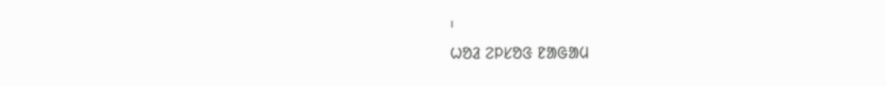᱾
ᱦᱚᱲ ᱮᱞᱥᱚᱝ ᱱᱟᱜᱟᱢ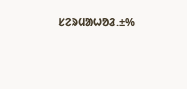ᱥᱮᱨᱢᱟᱦᱚᱲ.±%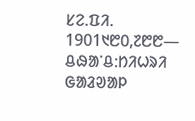ᱥᱮ.ᱯᱤ.
1901᱑᱘᱐,᱗᱘᱘—
ᱪᱷᱟᱸᱪ:ᱴᱤᱦᱨᱤ ᱜᱟᱲᱣᱟᱞ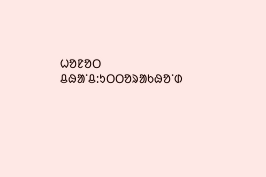ᱦᱚᱱᱚᱛ ᱪᱷᱟᱸᱪ:ᱩᱛᱛᱚᱨᱟᱠᱷᱚᱸᱰ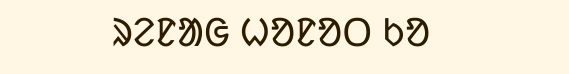ᱨᱮᱱᱟᱜ ᱦᱚᱱᱚᱛ ᱠᱚ